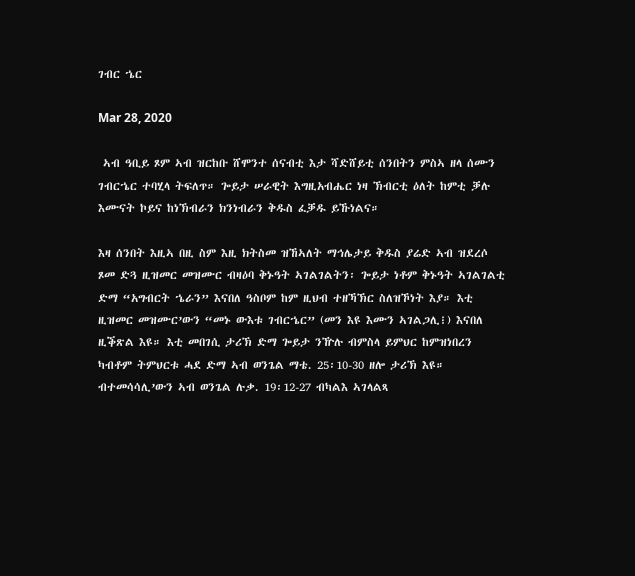ገብር ኄር

Mar 28, 2020

 ኣብ ዓቢይ ጾም ኣብ ዝርከቡ ሸሞንተ ሰናብቲ እታ ሻድሸይቲ ሰንበትን ምስኣ ዘላ ሰሙን ገብርኄር ተባሂላ ትፍለጥ። ጐይታ ሠራዊት እግዚአብሔር ነዛ ኽብርቲ ዕለት ከምቲ ቓሉ እሙናት ኮይና ከነኽብራን ክንነብራን ቅዱስ ፈቓዱ ይኹነልና።

እዛ ሰንበት እዚኣ በዚ ስም እዚ ክትስመ ዝኸኣለት ማኅሌታይ ቅዱስ ያሬድ ኣብ ዝደረሶ ጾመ ድጓ ዚዝመር መዝሙር ብዛዕባ ቅኑዓት ኣገልገልትን፡ ጐይታ ነቶም ቅኑዓት ኣገልገልቲ ድማ “አግብርት ኄራን” እናበለ ዓስቦም ከም ዚህብ ተዘኻኽር ስለዝኾነት እያ። እቲ ዚዝመር መዝሙር’ውን “መኑ ውእቱ ገብርኄር” (መን እዩ እሙን ኣገልጋሊ፧) እናበለ ዚቕጽል እዩ። እቲ መበገሲ ታሪኽ ድማ ጐይታ ንዅሉ ብምስላ ይምህር ከምዝነበረን ካብቶም ትምህርቱ ሓደ ድማ ኣብ ወንጌል ማቴ. 25፡10-30 ዘሎ ታሪኽ እዩ። ብተመሳሳሊ’ውን ኣብ ወንጌል ሉቃ. 19፡12-27 ብካልእ ኣገላልጻ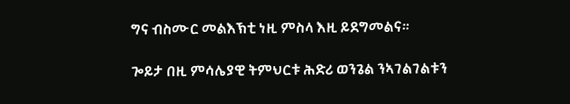ግና ብስሙር መልእኽቲ ነዚ ምስላ እዚ ይደግመልና።

ጐይታ በዚ ምሳሌያዊ ትምህርቱ ሕድሪ ወንጌል ንኣገልገልቱን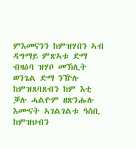ምእመናንን ከምዝሃበን ኣብ ዳግማይ ምጽኣቱ ድማ ብዛዕባ ዝሃቦ መኽሊት ወንጌል ድማ ንዅሉ ከምዝጸባጸብን ከም እቲ ቓሉ ሓልዮም ዘጽንሑሉ እሙናት ኣገልገልቱ ዓስቢ ከምዝህብን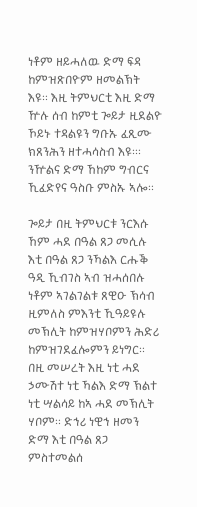ነቶም ዘይሓለዉ ድማ ፍዳ ከምዝጽበዮም ዘመልኽት እዩ። እዚ ትምህርቲ እዚ ድማ ዅሉ ሰብ ከምቲ ጐይታ ዚደልዮ ኾይኑ ተዳልዩን ግቡኡ ፈጺሙ ክጸንሕን ዘተሓሳስብ እዩ።፡ ንዅልና ድማ ኸከም ግብርና ኺፈድየና ዓስቡ ምስኡ ኣሎ።

ጐይታ በዚ ትምህርቱ ንርእሱ ኸም ሓደ በዓል ጸጋ መሲሉ እቲ በዓል ጸጋ ንኻልእ ርሑቕ ዓዲ ኺብገስ ኣብ ዝሓሰበሉ ነቶም ኣገልገልቱ ጸዊዑ ኽሳብ ዚምለስ ምእንቲ ኺዓይዩሉ መኽሊት ከምዝሃቦምን ሕድሪ ከምዝገደፈሎምን ይነግር። በዚ መሠረት እዚ ነቲ ሓደ ኃሙሽተ ነቲ ኻልእ ድማ ኽልተ ነቲ ሣልሳይ ከኣ ሓደ መኽሊት ሃቦም። ድኅሪ ነዊኅ ዘመን ድማ እቲ በዓል ጸጋ ምስተመልሰ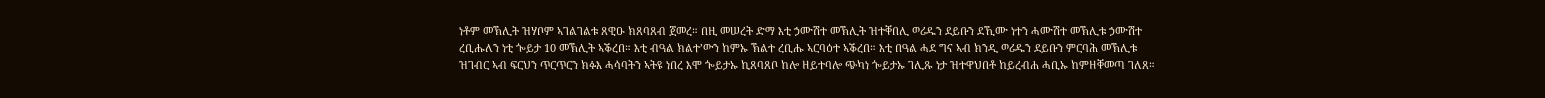ነቶም መኽሊት ዝሃቦም ኣገልገልቱ ጸዊዑ ክጸባጸብ ጀመረ። በዚ መሠረት ድማ እቲ ኃሙሽተ መኽሊት ዝተቐበሊ ወሪዱን ደይቡን ደኺሙ ነተን ሓሙሽተ መኽሊቱ ኃሙሽተ ረቢሑለን ነቲ ጐይታ 10 መኽሊት ኣቕረበ። እቲ ብዓል ክልተ’ውን ከምኡ ኽልተ ረቢሑ ኣርባዕተ ኣቕረበ። እቲ በዓል ሓደ ግና ኣብ ክንዲ ወሪዱን ደይቡን ምርባሕ መኽሊቱ ዝገብር ኣብ ፍርህን ጥርጥርን ክፉእ ሓሳባትን ኣትዩ ነበረ እሞ ጐይታኡ ኪጸባጸቦ ከሎ ዘይተባሎ ጭካነ ጐይታኡ ገሊጹ ነታ ዝተዋህበቶ ከይረብሐ ሓቢኡ ከምዘቐመጣ ገለጸ።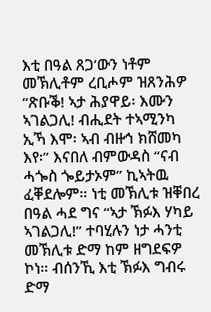እቲ በዓል ጸጋ’ውን ነቶም መኽሊቶም ረቢሖም ዝጸንሕዎ “ጽቡቕ! ኣታ ሕያዋይ፡ እሙን ኣገልጋሊ! ብሒደት ተኣሚንካ ኢኻ እሞ፡ ኣብ ብዙኅ ክሸመካ እየ፡” እናበለ ብምውዳስ “ናብ ሓጐስ ጐይታኦም” ኪኣትዉ ፈቐደሎም። ነቲ መኽሊቱ ዝቐበረ በዓል ሓደ ግና “ኣታ ኽፉእ ሃካይ ኣገልጋሊ!” ተባሂሉን ነታ ሓንቲ መኽሊቱ ድማ ከም ዘግደፍዎ ኮነ። ብሰንኺ እቲ ኽፉእ ግብሩ ድማ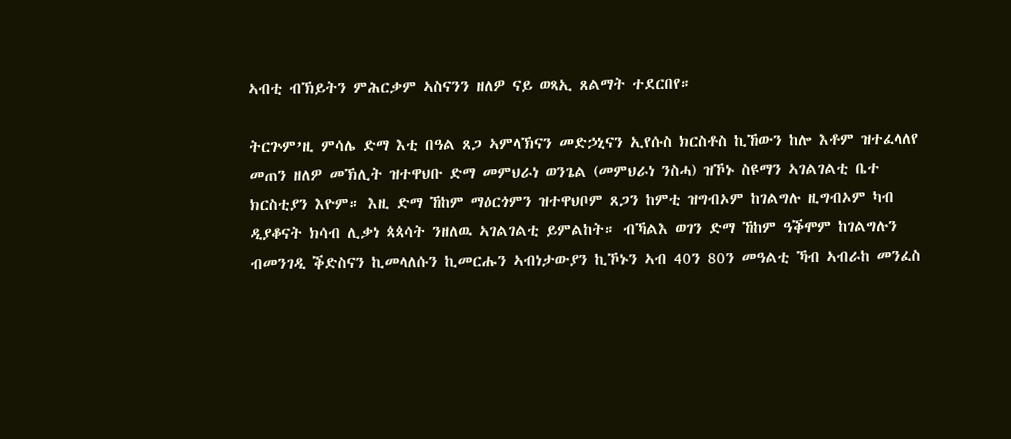ኣብቲ ብኽይትን ምሕርቃም ኣስናንን ዘለዎ ናይ ወጻኢ ጸልማት ተደርበየ።

ትርጕም’ዚ ምሳሌ ድማ እቲ በዓል ጸጋ ኣምላኽናን መድኃኒናን ኢየሱስ ክርስቶስ ኪኸውን ከሎ እቶም ዝተፈላለየ መጠን ዘለዎ መኽሊት ዝተዋህቡ ድማ መምህራነ ወንጌል (መምህራነ ንስሓ) ዝኾኑ ስዩማን ኣገልገልቲ ቤተ ክርስቲያን እዮም። እዚ ድማ ኸከም ማዕርጎምን ዝተዋህቦም ጸጋን ከምቲ ዝግብኦም ከገልግሉ ዚግብኦም ካብ ዲያቆናት ክሳብ ሊቃነ ጳጳሳት ንዘለዉ ኣገልገልቲ ይምልከት። ብኻልእ ወገን ድማ ኸከም ዓቕሞም ከገልግሉን ብመንገዲ ቕድስናን ኪመላለሱን ኪመርሑን ኣብነታውያን ኪኾኑን ኣብ 40ን 80ን መዓልቲ ኻብ ኣብራከ መንፈስ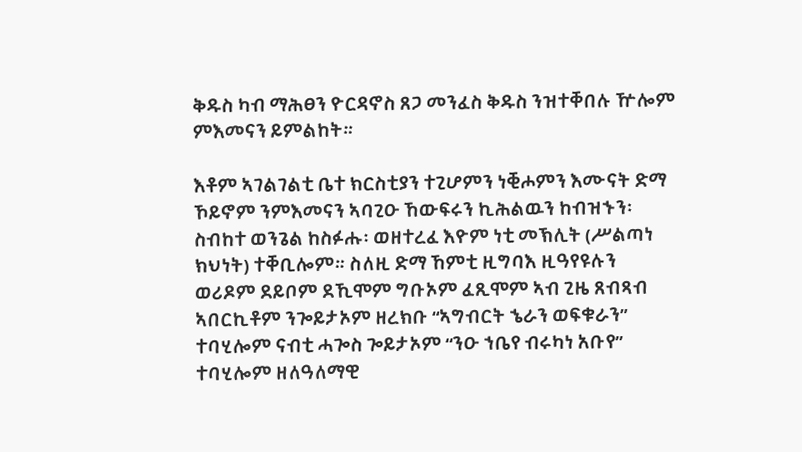ቅዱስ ካብ ማሕፀን ዮርዳኖስ ጸጋ መንፈስ ቅዱስ ንዝተቐበሉ ዅሎም ምእመናን ይምልከት።

እቶም ኣገልገልቲ ቤተ ክርስቲያን ተጊሆምን ነቒሖምን እሙናት ድማ ኾይኖም ንምእመናን ኣባጊዑ ኸውፍሩን ኪሕልዉን ከብዝኁን፡ ስብከተ ወንጌል ከስፉሑ፡ ወዘተረፈ እዮም ነቲ መኽሊት (ሥልጣነ ክህነት) ተቐቢሎም። ስለዚ ድማ ኸምቲ ዚግባእ ዚዓየዩሉን ወሪዶም ደይቦም ደኺሞም ግቡኦም ፈጺሞም ኣብ ጊዜ ጸብጻብ ኣበርኪቶም ንጐይታኦም ዘረክቡ “ኣግብርት ኄራን ወፍቁራን” ተባሂሎም ናብቲ ሓጐስ ጐይታኦም “ንዑ ኀቤየ ብሩካነ አቡየ” ተባሂሎም ዘለዓለማዊ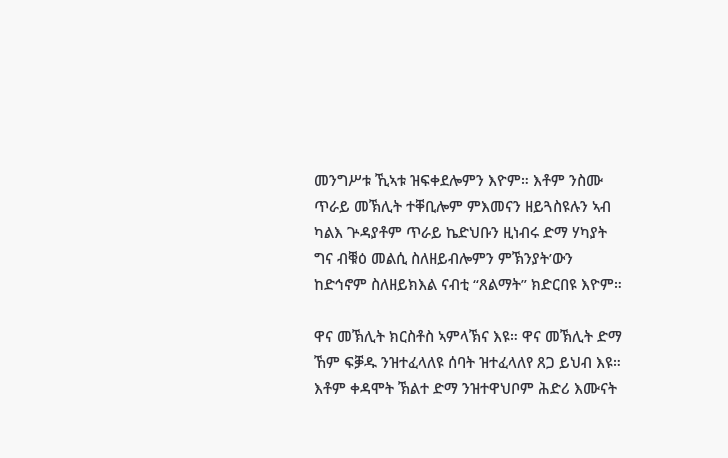መንግሥቱ ኺኣቱ ዝፍቀደሎምን እዮም። እቶም ንስሙ ጥራይ መኽሊት ተቐቢሎም ምእመናን ዘይጓስዩሉን ኣብ ካልእ ጕዳያቶም ጥራይ ኬድህቡን ዚነብሩ ድማ ሃካያት ግና ብቑዕ መልሲ ስለዘይብሎምን ምኽንያት’ውን ከድኅኖም ስለዘይክእል ናብቲ “ጸልማት” ክድርበዩ እዮም።

ዋና መኽሊት ክርስቶስ ኣምላኽና እዩ። ዋና መኽሊት ድማ ኸም ፍቓዱ ንዝተፈላለዩ ሰባት ዝተፈላለየ ጸጋ ይህብ እዩ። እቶም ቀዳሞት ኽልተ ድማ ንዝተዋህቦም ሕድሪ እሙናት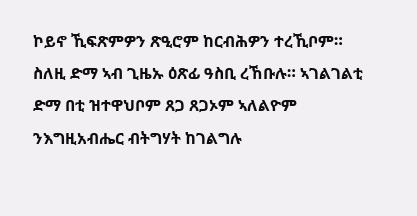ኮይኖ ኺፍጽምዎን ጽዒሮም ከርብሕዎን ተረኺቦም። ስለዚ ድማ ኣብ ጊዜኡ ዕጽፊ ዓስቢ ረኸቡሉ። ኣገልገልቲ ድማ በቲ ዝተዋህቦም ጸጋ ጸጋኦም ኣለልዮም ንእግዚአብሔር ብትግሃት ከገልግሉ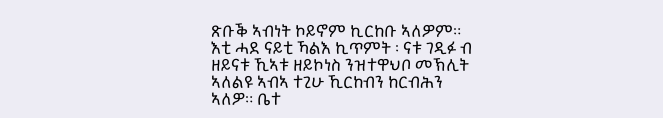ጽቡቕ ኣብነት ኮይኖም ኪርከቡ ኣለዎም። እቲ ሓደ ናይቲ ኻልእ ኪጥምት ፡ ናቱ ገዲፉ ብ ዘይናቱ ኺኣቱ ዘይኮነስ ንዝተዋህቦ መኽሊት ኣለልዩ ኣብኣ ተጊሁ ኺርከብን ከርብሕን ኣለዎ። ቤተ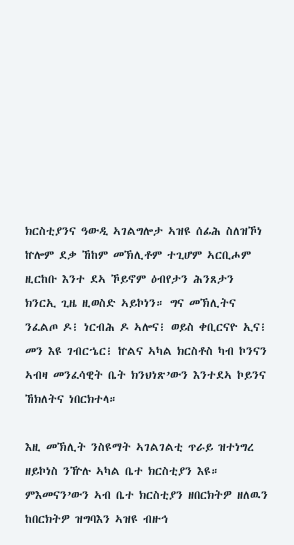ክርስቲያንና ዓውዲ ኣገልግሎታ ኣዝዩ ሰፊሕ ስለዝኾነ ኵሎም ደቃ ኸከም መኽሊቶም ተጊሆም ኣርቢሖም ዚርከቡ እንተ ደኣ ኾይኖም ዕብየታን ሕንጸታን ክንርኢ ጊዜ ዚወስድ ኣይኮነን። ግና መኽሊትና ንፈልጦ ዶ፧ ነርብሕ ዶ ኣሎና፧ ወይስ ቀቢርናዮ ኢና፧ መን እዩ ገብርኄር፧ ኵልና ኣካል ክርስቶስ ካብ ኮንናን ኣብዛ መንፈሳዊት ቤት ክንህነጽ’ውን እንተደኣ ኮይንና ኸክለትና ነበርክተላ።

እዚ መኽሊት ንስዩማት ኣገልገልቲ ጥራይ ዝተነግረ ዘይኮነስ ንዅሉ ኣካል ቤተ ክርስቲያን እዩ። ምእመናን’ውን ኣብ ቤተ ክርስቲያን ዘበርክትዎ ዘለዉን ከበርክትዎ ዝግባእን ኣዝዩ ብዙኅ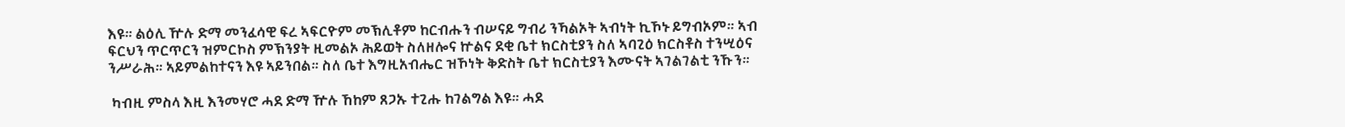እዩ። ልዕሊ ዅሉ ድማ መንፈሳዊ ፍረ ኣፍርዮም መኽሊቶም ከርብሑን ብሠናይ ግብሪ ንኻልኦት ኣብነት ኪኾኑ ይግብኦም። ኣብ ፍርህን ጥርጥርን ዝምርኮስ ምኽንያት ዚመልኦ ሕይወት ስለዘሎና ኵልና ደቂ ቤተ ክርስቲያን ስለ ኣባጊዕ ክርስቶስ ተንሢዕና ንሥራሕ። ኣይምልከተናን እዩ ኣይንበል። ስለ ቤተ እግዚአብሔር ዝኾነት ቅድስት ቤተ ክርስቲያን እሙናት ኣገልገልቲ ንኹን።

 ካብዚ ምስላ እዚ እንመሃሮ ሓደ ድማ ዅሉ ኸከም ጸጋኡ ተጊሑ ከገልግል እዩ። ሓደ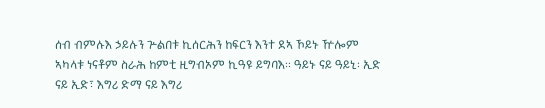ሰብ ብምሉእ ኃይሉን ጕልበቱ ኪሰርሕን ከፍርን እንተ ደኣ ኾይኑ ዅሎም ኣካላቱ ነናቶም ስራሕ ከምቲ ዚግብኦም ኪዓዩ ይግባእ። ዓይኑ ናይ ዓይኒ፡ ኢድ ናይ ኢድ፣ እግሪ ድማ ናይ እግሪ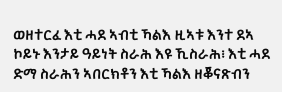ወዘተርፈ እቲ ሓደ ኣብቲ ኻልእ ዚኣቱ እንተ ደኣ ኮይኑ እንታይ ዓይነት ስራሕ እዩ ኺስራሕ፧ እቲ ሓደ ድማ ስራሕን ኣበርክቶን እቲ ኻልእ ዘቖናጽብን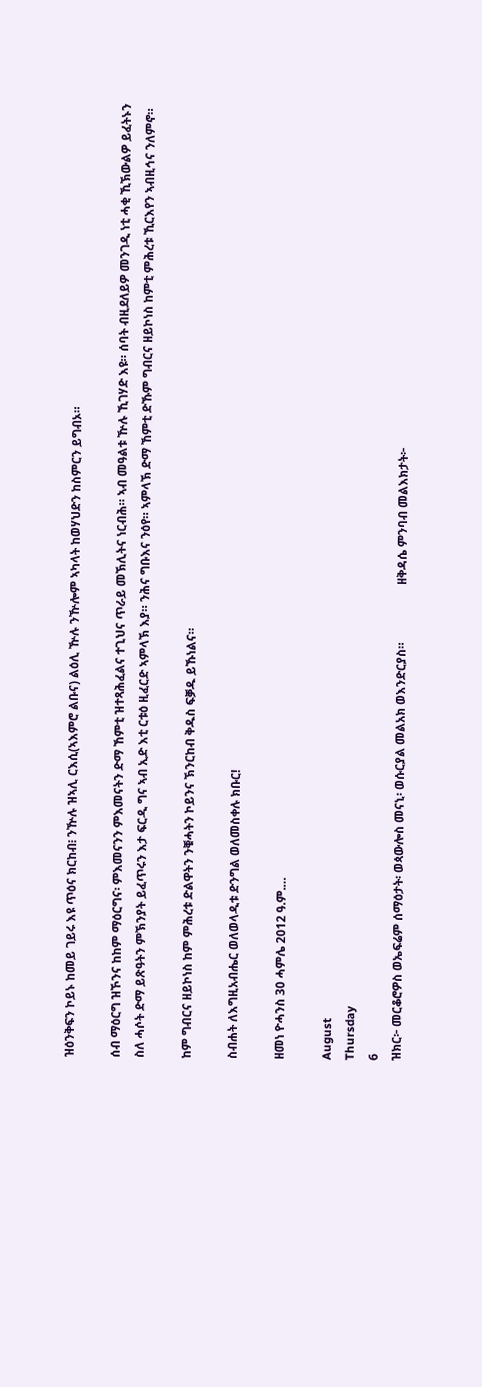ዝዕንቅፍን ኮይኑ ከመይ ገይሩ እዩ ጥዕና ክርከብ፧ ንዅሉ ዝኣሊ ርእሲ(ኣእምሮ ልቡና) ልዕሊ ዅሉ ንዅሎም ኣካላት ከወሃህድን ከስምርን ይግብኦ።

ሰብ ማዕርግ ዝኾንና ከከም ማዕርግና፡ ምእመናንን ምእመናትን ድማ ኸምቲ ዝተጻሕፈልና ተጊህና ጥራይ መኽሊትና ነርብሕ። ኣብ መዓልቱ ዅሉ ኺገሃድ እዩ። ሰባት ብዚደለይዎ መንገዲ ነቲ ሓቂ ኺኽውልዎ ይፈትኑን ስለ ሓሶት ድማ ይጽዓትን ምኽንያት ይፈጥሩን እታ ፍርዲ ግና ኣብ ኢድ እቲ ርቱዕ ዚፈርድ ኣምላኽ እያ። ንሕና ግቡእና ንዕየ። ኣምላኽ ድማ ኸምቲ ድኹም ግብርና ዘይኮነስ ከምቲ ምሕረቱ ኺርእየን ኣብዚኅና ንለምኖ።

ከም ግብርና ዘይኮነስ ከም ምሕረቱ ድልዋትን ንቑሓትን ኮይንና ኽንርከብ ቅዱስ ፍቓዱ ይኹነልና።

ስብሐት ለእግዚአብሔር ወለወላዲቱ ድንግል ወለመስቀሉ ክቡር!

ዘመነ ዮሓንስ 30 ሓምሌ 2012 ዓ.ም.…

August
Thursday
6
ዝክር፦ መርቆሮዎስ ወኤፍሬም ሰማዕታት፡ ወጳውሎስ መናኒ፡ ወሱርያል መልአክ ወእንድርያስ።                   ዘቅዳሴ ምንባብ መልእክታት፦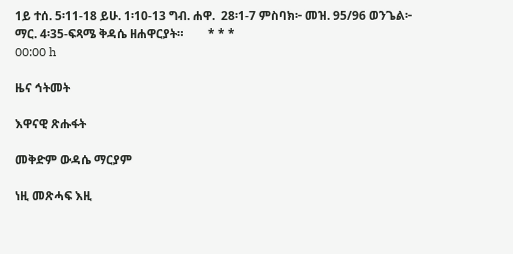1ይ ተሰ. 5፡11-18 ይሁ. 1፡10-13 ግብ. ሐዋ.  28፡1-7 ምስባክ፦ መዝ. 95/96 ወንጌል፦ ማር. 4፡35-ፍጻሜ ቅዳሴ ዘሐዋርያት።        * * *
00:00 h

ዜና ኅትመት

እዋናዊ ጽሑፋት

መቅድም ውዳሴ ማርያም

ነዚ መጽሓፍ እዚ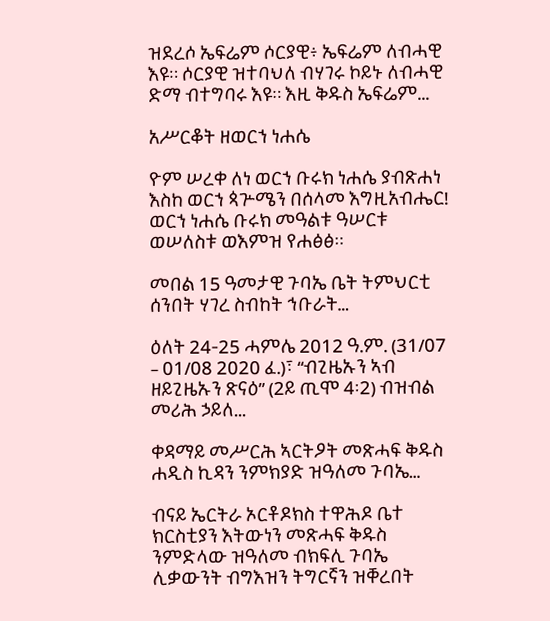ዝደረሶ ኤፍሬም ሶርያዊ፥ ኤፍሬም ለብሓዊ እዩ። ሶርያዊ ዝተባህለ ብሃገሩ ኮይኑ ለብሓዊ ድማ ብተግባሩ እዩ። እዚ ቅዱስ ኤፍሬም...

አሥርቆት ዘወርኀ ነሐሴ

ዮም ሠረቀ ለነ ወርኀ ቡሩክ ነሐሴ ያብጽሐነ እስከ ወርኀ ጳጕሜን በሰላመ እግዚአብሔር! ወርኀ ነሐሴ ቡሩክ መዓልቱ ዓሠርቱ ወሠለስቱ ወእምዝ የሐፅፅ።

መበል 15 ዓመታዊ ጉባኤ ቤት ትምህርቲ ሰንበት ሃገረ ስብከት ኅቡራት…

ዕለት 24-25 ሓምሌ 2012 ዓ.ም. (31/07 – 01/08 2020 ፈ.)፣ “ብጊዜኡን ኣብ ዘይጊዜኡን ጽናዕ” (2ይ ጢሞ 4፡2) ብዝብል መሪሕ ኃይለ...

ቀዳማይ መሥርሕ ኣርትዖት መጽሓፍ ቅዱስ ሐዲስ ኪዳን ንምክያድ ዝዓለመ ጉባኤ…

ብናይ ኤርትራ ኦርቶዶክስ ተዋሕዶ ቤተ ክርስቲያን እትውነን መጽሓፍ ቅዱስ ንምድላው ዝዓለመ ብክፍሊ ጉባኤ ሊቃውንት ብግእዝን ትግርኛን ዝቐረበት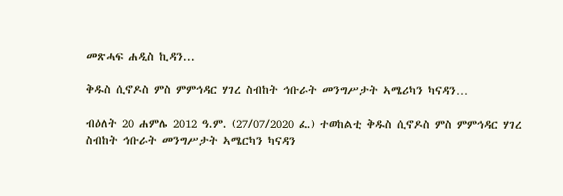መጽሓፍ ሐዲስ ኪዳን...

ቅዱስ ሲኖዶስ ምስ ምምኅዳር ሃገረ ስብከት ኅቡራት መንግሥታት ኣሜሪካን ካናዳን…

ብዕለት 20 ሐምሌ 2012 ዓ.ም. (27/07/2020 ፈ.) ተወከልቲ ቅዱስ ሲኖዶስ ምስ ምምኅዳር ሃገረ ስብከት ኅቡራት መንግሥታት ኣሜርካን ካናዳን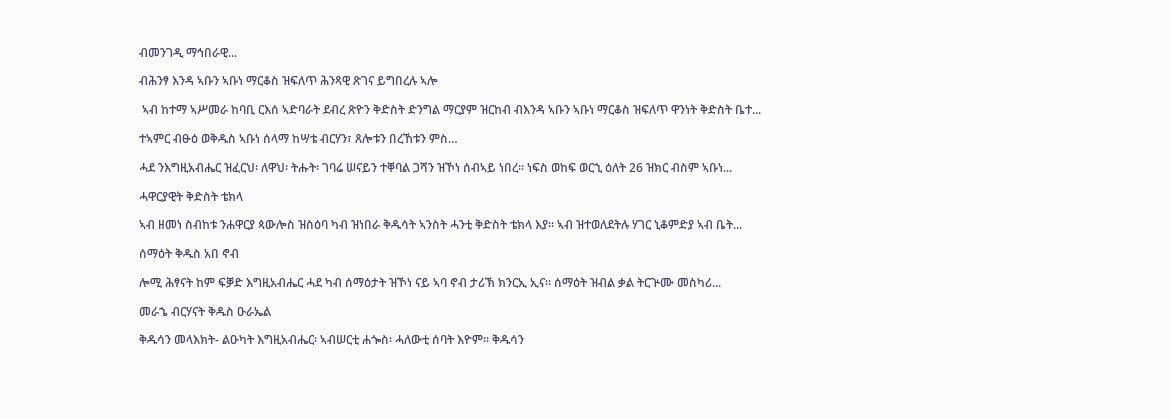ብመንገዲ ማኅበራዊ...

ብሕንፃ እንዳ ኣቡን ኣቡነ ማርቆስ ዝፍለጥ ሕንጻዊ ጽገና ይግበረሉ ኣሎ

 ኣብ ከተማ ኣሥመራ ከባቢ ርእሰ ኣድባራት ደብረ ጽዮን ቅድስት ድንግል ማርያም ዝርከብ ብእንዳ ኣቡን ኣቡነ ማርቆስ ዝፍለጥ ዋንነት ቅድስት ቤተ...

ተኣምር ብፁዕ ወቅዱስ ኣቡነ ሰላማ ከሣቴ ብርሃን፣ ጸሎቱን በረኸቱን ምስ…

ሓደ ንእግዚአብሔር ዝፈርህ፡ ለዋህ፡ ትሑት፡ ገባሬ ሠናይን ተቐባል ጋሻን ዝኾነ ሰብኣይ ነበረ። ነፍስ ወከፍ ወርኂ ዕለት 26 ዝክር ብስም ኣቡነ...

ሓዋርያዊት ቅድስት ቴክላ

ኣብ ዘመነ ስብከቱ ንሐዋርያ ጳውሎስ ዝስዕባ ካብ ዝነበራ ቅዱሳት ኣንስት ሓንቲ ቅድስት ቴክላ እያ። ኣብ ዝተወለደትሉ ሃገር ኒቆምድያ ኣብ ቤት...

ሰማዕት ቅዱስ አበ ኖብ

ሎሚ ሕፃናት ከም ፍቓድ እግዚአብሔር ሓደ ካብ ሰማዕታት ዝኾነ ናይ ኣባ ኖብ ታሪኽ ክንርኢ ኢና። ሰማዕት ዝብል ቃል ትርጕሙ መስካሪ...

መራኄ ብርሃናት ቅዱስ ዑራኤል

ቅዱሳን መላእክት- ልዑካት እግዚአብሔር፡ ኣብሠርቲ ሐጐስ፡ ሓለውቲ ሰባት እዮም። ቅዱሳን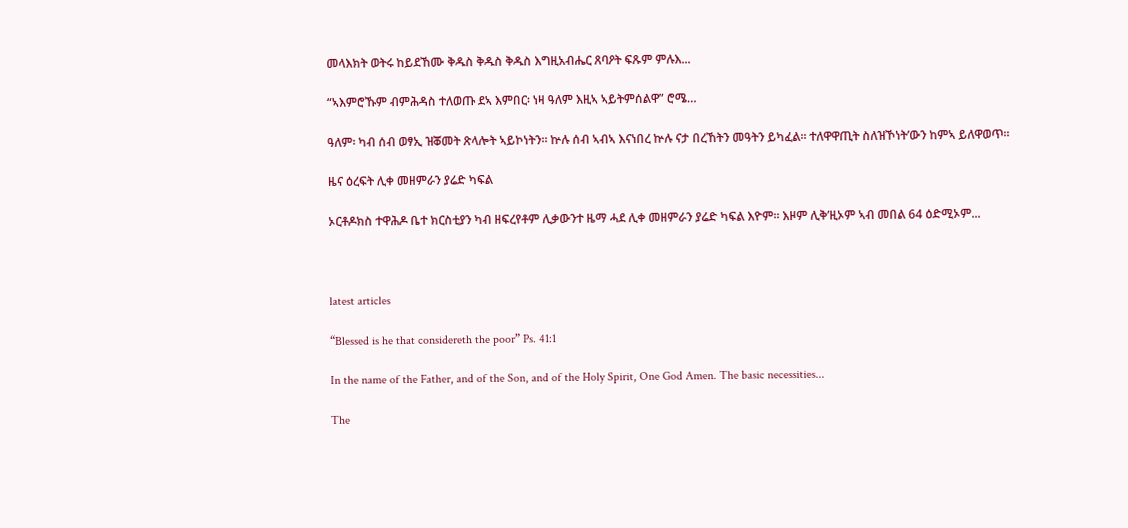መላእክት ወትሩ ከይደኸሙ ቅዱስ ቅዱስ ቅዱስ እግዚአብሔር ጸባዖት ፍጹም ምሉእ...

“ኣእምሮኹም ብምሕዳስ ተለወጡ ደኣ እምበር፡ ነዛ ዓለም እዚኣ ኣይትምሰልዋ” ሮሜ…

ዓለም፡ ካብ ሰብ ወፃኢ ዝቖመት ጽላሎት ኣይኮነትን። ኵሉ ሰብ ኣብኣ እናነበረ ኵሉ ናታ በረኸትን መዓትን ይካፈል። ተለዋዋጢት ስለዝኾነት’ውን ከምኣ ይለዋወጥ።

ዜና ዕረፍት ሊቀ መዘምራን ያሬድ ካፍል

ኦርቶዶክስ ተዋሕዶ ቤተ ክርስቲያን ካብ ዘፍረየቶም ሊቃውንተ ዜማ ሓደ ሊቀ መዘምራን ያሬድ ካፍል እዮም። እዞም ሊቅ’ዚኦም ኣብ መበል 64 ዕድሚኦም...



latest articles

“Blessed is he that considereth the poor” Ps. 41:1

In the name of the Father, and of the Son, and of the Holy Spirit, One God Amen. The basic necessities...

The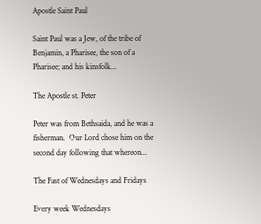Apostle Saint Paul

Saint Paul was a Jew, of the tribe of Benjamin, a Pharisee, the son of a Pharisee; and his kinsfolk...

The Apostle st. Peter

Peter was from Bethsaida, and he was a fisherman.  Our Lord chose him on the second day following that whereon...

The Fast of Wednesdays and Fridays

Every week Wednesdays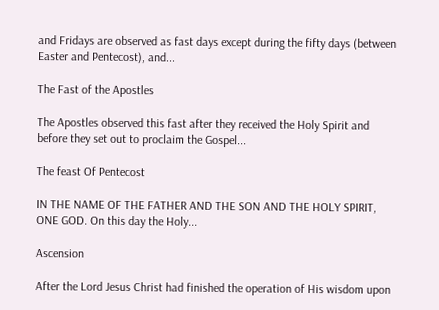and Fridays are observed as fast days except during the fifty days (between Easter and Pentecost), and...

The Fast of the Apostles

The Apostles observed this fast after they received the Holy Spirit and before they set out to proclaim the Gospel...

The feast Of Pentecost

IN THE NAME OF THE FATHER AND THE SON AND THE HOLY SPIRIT, ONE GOD. On this day the Holy...

Ascension

After the Lord Jesus Christ had finished the operation of His wisdom upon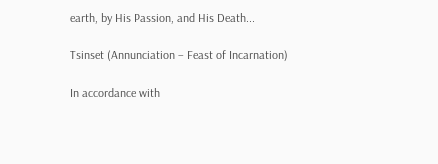earth, by His Passion, and His Death...

Tsinset (Annunciation – Feast of Incarnation)

In accordance with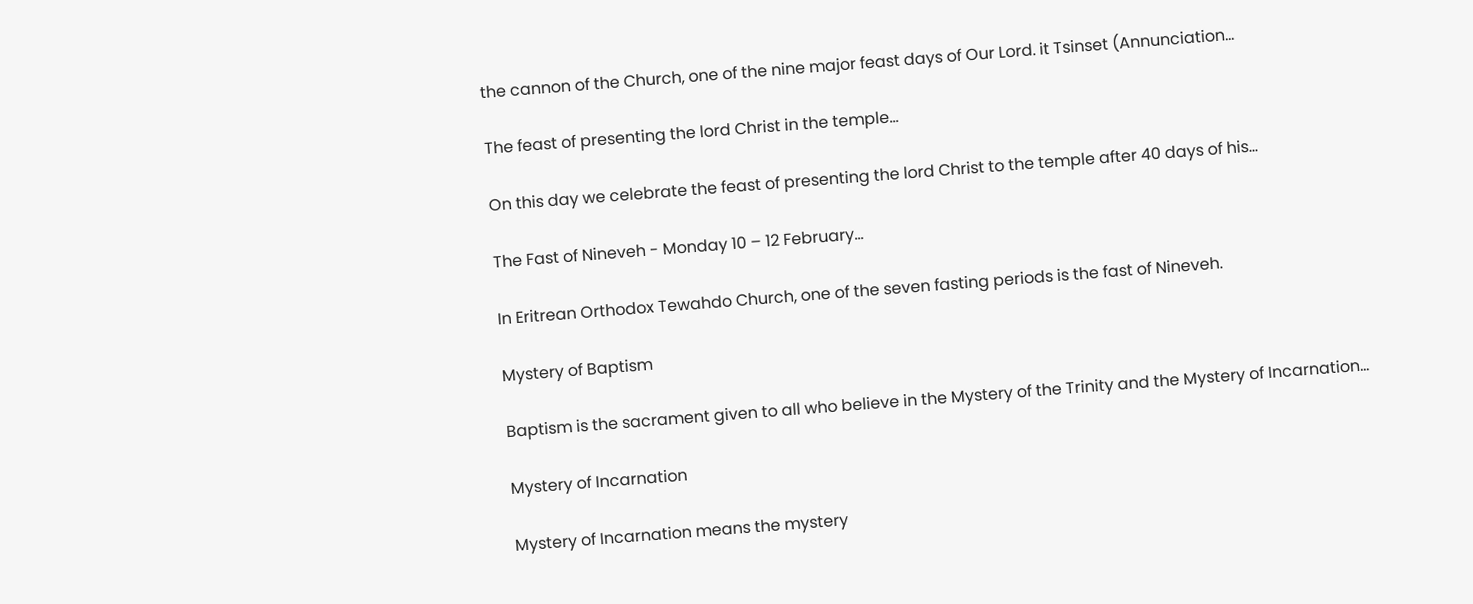the cannon of the Church, one of the nine major feast days of Our Lord. it Tsinset (Annunciation...

The feast of presenting the lord Christ in the temple…

On this day we celebrate the feast of presenting the lord Christ to the temple after 40 days of his...

The Fast of Nineveh - Monday 10 – 12 February…

In Eritrean Orthodox Tewahdo Church, one of the seven fasting periods is the fast of Nineveh.

Mystery of Baptism

Baptism is the sacrament given to all who believe in the Mystery of the Trinity and the Mystery of Incarnation...

Mystery of Incarnation

Mystery of Incarnation means the mystery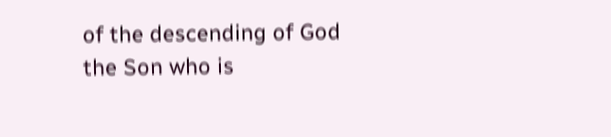of the descending of God the Son who is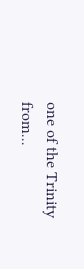one of the Trinity from...